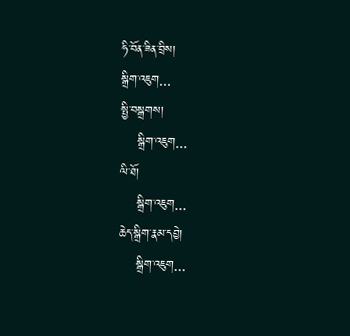ཧི་བོན་ཟིན་བྲིས།
སྒྲིག་འཇུག...
སྤྱི་བསྒྲགས།
    སྒྲིག་འཇུག...
ལི་ཐོ།
    སྒྲིག་འཇུག...
ཆེད་སྒྲིག་རྣམ་དབྱེ།
    སྒྲིག་འཇུག...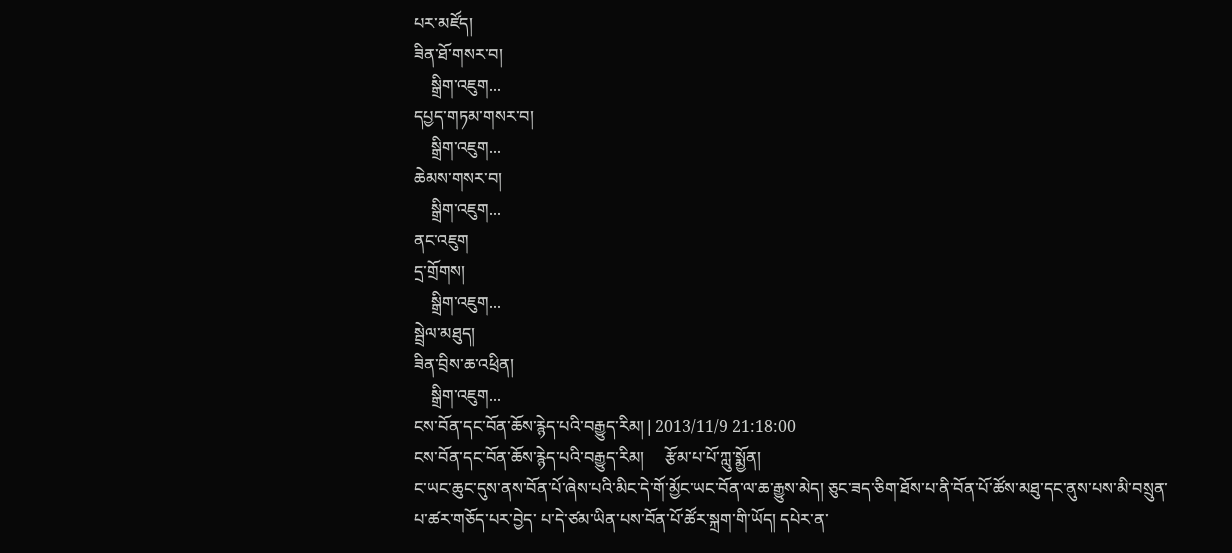པར་མཛོད།
ཟིན་ཐོ་གསར་བ།
    སྒྲིག་འཇུག...
དཔྱད་གཏམ་གསར་བ།
    སྒྲིག་འཇུག...
ཆེམས་གསར་བ།
    སྒྲིག་འཇུག...
ནང་འཇུག
དྲ་གྲོགས།
    སྒྲིག་འཇུག...
སྦྲེལ་མཐུད།
ཟིན་བྲིས་ཆ་འཕྲིན།
    སྒྲིག་འཇུག...
ངས་བོན་དང་བོན་ཆོས་རྙེད་པའི་བརྒྱུད་རིམ། | 2013/11/9 21:18:00
ངས་བོན་དང་བོན་ཆོས་རྙེད་པའི་བརྒྱུད་རིམ།     རྩོམ་པ་པོ་ཀླུ་སྨྱོན།
ང་ཡང་ཆུང་དུས་ནས་བོན་པོ་ཞེས་པའི་མིང་དེ་གོ་མྱོང་ཡང་བོན་ལ་ཆ་རྒྱུས་མེད། ཅུང་ཟད་ཅིག་ཐོས་པ་ནི་བོན་པོ་ཚོས་མཐུ་དང་ནུས་པས་མི་བསྲུན་པ་ཚར་གཅོད་པར་བྱེད་ པ་དེ་ཙམ་ཡིན་པས་བོན་པོ་ཚོར་སྐྲག་གི་ཡོད། དཔེར་ན་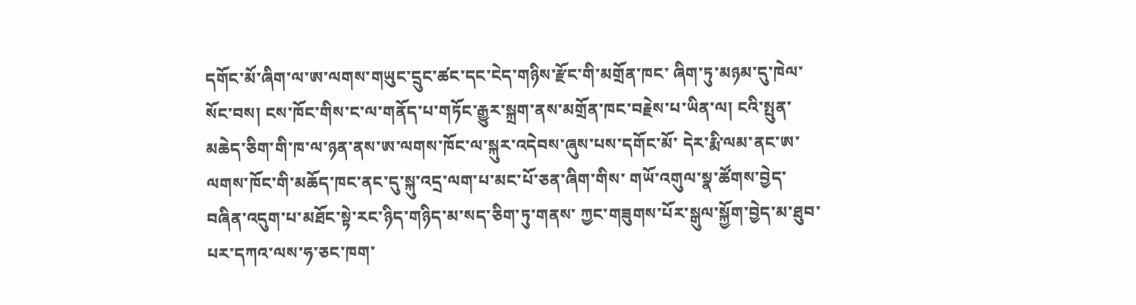དགོང་མོ་ཞིག་ལ་ཨ་ལགས་གཡུང་དྲུང་ཚང་དང་ངེད་གཉིས་རྫོང་གི་མགྲོན་ཁང་ ཞིག་ཏུ་མཉམ་དུ་ཁེལ་སོང་བས། ངས་ཁོང་གིས་ང་ལ་གནོད་པ་གཏོང་རྒྱུར་སྐྲག་ནས་མགྲོན་ཁང་བརྗེས་པ་ཡིན་ལ། ངའི་སྤུན་མཆེད་ཅིག་གི་ཁ་ལ་ཉན་ནས་ཨ་ལགས་ཁོང་ལ་སྐུར་འདེབས་ཞུས་པས་དགོང་མོ་ དེར་རྨི་ལམ་ནང་ཨ་ལགས་ཁོང་གི་མཆོད་ཁང་ནང་དུ་སྐུ་འདྲ་ལག་པ་མང་པོ་ཅན་ཞིག་གིས་ གཡོ་འགུལ་སྣ་ཚོགས་བྱེད་བཞིན་འདུག་པ་མཐོང་སྟེ་རང་ཉིད་གཉིད་མ་སད་ཅིག་ཏུ་གནས་ ཀྱང་གཟུགས་པོར་སྒུལ་སྐྱོག་བྱེད་མ་ཐུབ་པར་དཀའ་ལས་ཧ་ཅང་ཁག་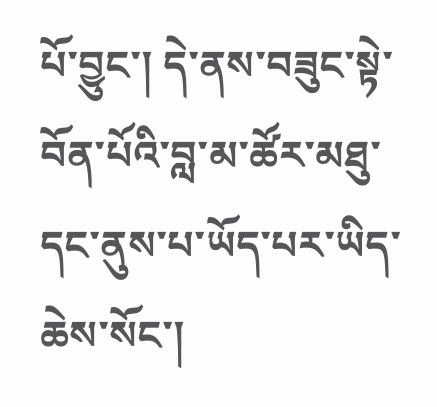པོ་བྱུང་། དེ་ནས་བཟུང་སྟེ་བོན་པོའི་བླ་མ་ཚོར་མཐུ་དང་ནུས་པ་ཡོད་པར་ཡིད་ཆེས་སོང་།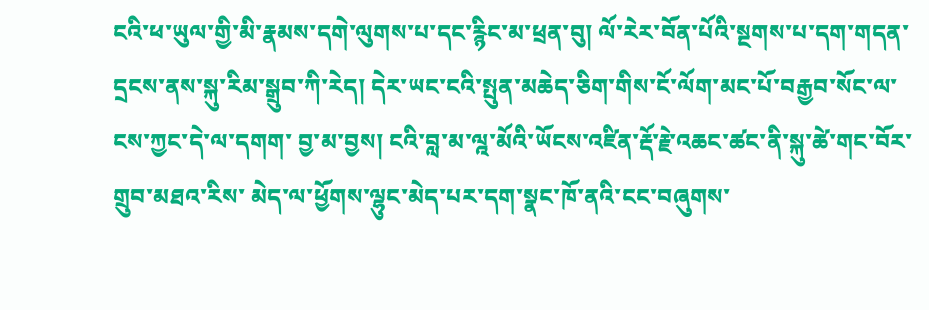ངའི་ཕ་ཡུལ་གྱི་མི་རྣམས་དགེ་ལུགས་པ་དང་རྙིང་མ་ཕྲན་བུ། ལོ་རེར་བོན་པོའི་སྔགས་པ་དག་གདན་དྲངས་ནས་སྐུ་རིམ་སྒྲུབ་ཀི་རེད། དེར་ཡང་ངའི་སྤུན་མཆེད་ཅིག་གིས་ངོ་ལོག་མང་པོ་བརྒྱབ་སོང་ལ་ངས་ཀྱང་དེ་ལ་དགག་ བྱ་མ་བྱས། ངའི་བླ་མ་ལྰ་མོའི་ཡོངས་འཛིན་རྡོ་རྗེ་འཆང་ཚང་ནི་སྐུ་ཚེ་གང་བོར་གྲུབ་མཐའ་རིས་ མེད་ལ་ཕྱོགས་ལྷུང་མེད་པར་དག་སྣང་ཁོ་ནའི་ངང་བཞུགས་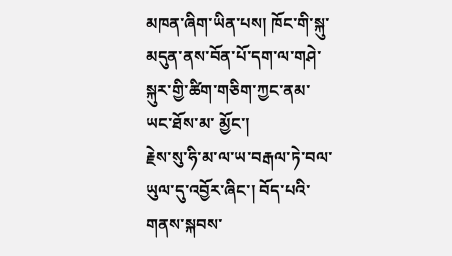མཁན་ཞིག་ཡིན་པས། ཁོང་གི་སྐུ་མདུན་ནས་བོན་པོ་དག་ལ་གཤེ་སྐུར་གྱི་ཚིག་གཅིག་ཀྱང་ནམ་ཡང་ཐོས་མ་ མྱོང་།
རྗེས་སུ་ཧི་མ་ལ་ཡ་བརྒལ་ཏེ་བལ་ཡུལ་དུ་འབྱོར་ཞིང་། བོད་པའི་གནས་སྐབས་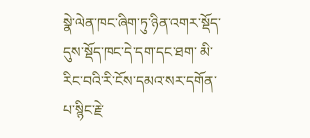སྣེ་ལེན་ཁང་ཞིག་ཏུ་ཉིན་འགར་སྡོད་དུས་སྡོད་ཁང་དེ་དག་དང་ཐག་ མི་རིང་བའི་རི་ངོས་དམའ་སར་དགོན་པ་སྙིང་རྗེ་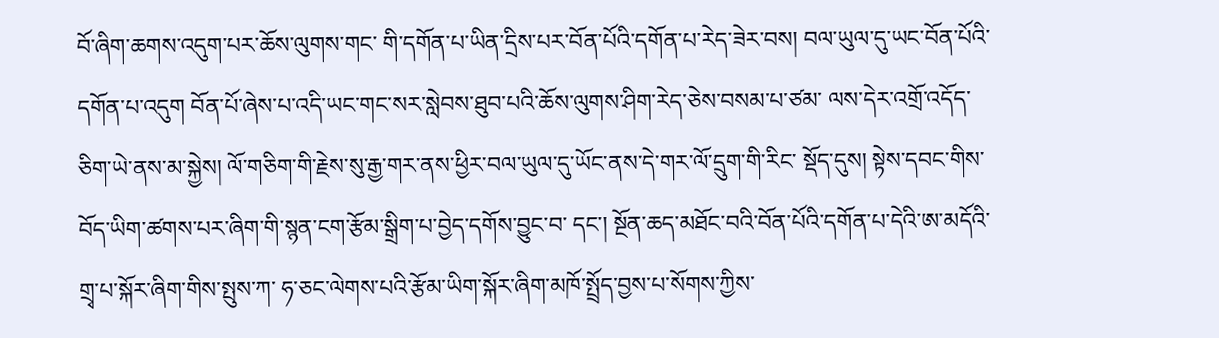བོ་ཞིག་ཆགས་འདུག་པར་ཆོས་ལུགས་གང་ གི་དགོན་པ་ཡིན་དྲིས་པར་བོན་པོའི་དགོན་པ་རེད་ཟེར་བས། བལ་ཡུལ་དུ་ཡང་བོན་པོའི་དགོན་པ་འདུག བོན་པོ་ཞེས་པ་འདི་ཡང་གང་སར་སླེབས་ཐུབ་པའི་ཆོས་ལུགས་ཤིག་རེད་ཅེས་བསམ་པ་ཙམ་ ལས་དེར་འགྲོ་འདོད་ཅིག་ཡེ་ནས་མ་སྐྱེས། ལོ་གཅིག་གི་རྗེས་སུ་རྒྱ་གར་ནས་ཕྱིར་བལ་ཡུལ་དུ་ཡོང་ནས་དེ་གར་ལོ་དྲུག་གི་རིང་ སྡོད་དུས། སྟེས་དབང་གིས་བོད་ཡིག་ཚགས་པར་ཞིག་གི་སྙན་ངག་རྩོམ་སྒྲིག་པ་བྱེད་དགོས་བྱུང་བ་ དང་། སྔོན་ཆད་མཐོང་བའི་བོན་པོའི་དགོན་པ་དེའི་ཨ་མདོའི་གྲྭ་པ་སྐོར་ཞིག་གིས་སྤུས་ཀ་ ཧ་ཅང་ལེགས་པའི་རྩོམ་ཡིག་སྐོར་ཞིག་མཁོ་སྤྲོད་བྱས་པ་སོགས་ཀྱིས་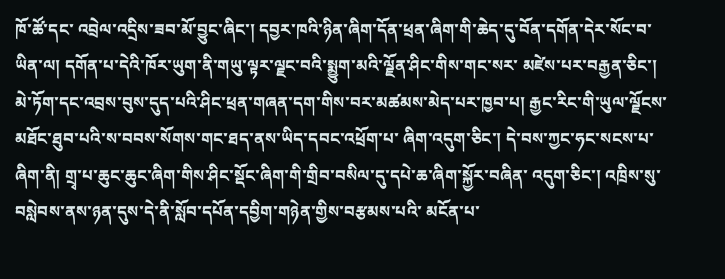ཁོ་ཚོ་དང་ འབྲེལ་འདྲིས་ཟབ་མོ་བྱུང་ཞིང་། དབྱར་ཁའི་ཉིན་ཞིག་དོན་ཕྲན་ཞིག་གི་ཆེད་དུ་བོན་དགོན་དེར་སོང་བ་ཡིན་ལ། དགོན་པ་དེའི་ཁོར་ཡུག་ནི་གཡུ་ལྟར་ལྗང་བའི་སྨྱུག་མའི་ལྗོན་ཤིང་གིས་གང་སར་ མཛེས་པར་བརྒྱན་ཅིང་། མེ་ཏོག་དང་འབྲས་བུས་དུད་པའི་ཤིང་ཕྲན་གཞན་དག་གིས་བར་མཚམས་མེད་པར་ཁྱབ་པ། རྒྱང་རིང་གི་ཡུལ་ལྗོངས་མཐོང་ཐུབ་པའི་ས་བབས་སོགས་གང་ཐད་ནས་ཡིད་དབང་འཕྲོག་པ་ ཞིག་འདུག་ཅིང་། དེ་བས་ཀྱང་ཧང་སངས་པ་ཞིག་ནི། གྲྭ་པ་ཆུང་ཆུང་ཞིག་གིས་ཤིང་སྡོང་ཞིག་གི་གྲིབ་བསིལ་དུ་དཔེ་ཆ་ཞིག་སྐྱོར་བཞིན་ འདུག་ཅིང་། འཁྲིས་སུ་བསླེབས་ནས་ཉན་དུས་དེ་ནི་སློབ་དཔོན་དབྱིག་གཉེན་གྱིས་བརྩམས་པའི་ མངོན་པ་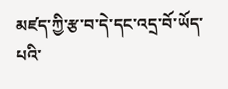མཛད་ཀྱི་རྩ་བ་དེ་དང་འདྲ་བོ་ཡོད་པའི་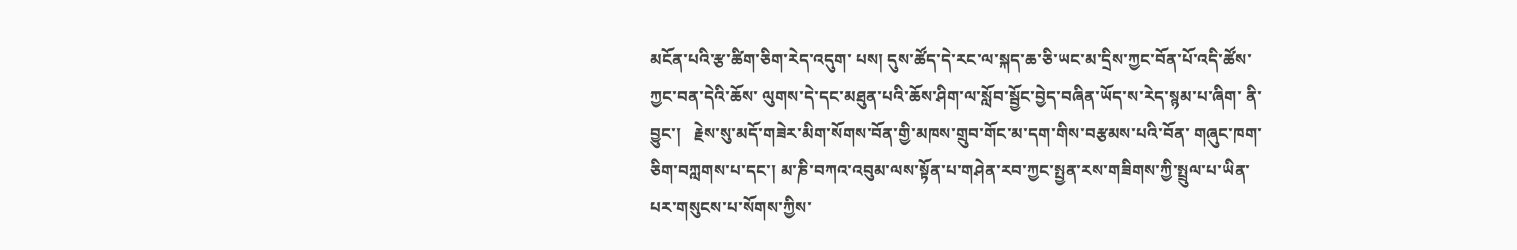མངོན་པའི་རྩ་ཚིག་ཅིག་རེད་འདུག་ པས། དུས་ཚོད་དེ་རང་ལ་སྐད་ཆ་ཅི་ཡང་མ་དྲིས་ཀྱང་བོན་པོ་འདི་ཚོས་ཀྱང་བན་དེའི་ཆོས་ ལུགས་དེ་དང་མཐུན་པའི་ཆོས་ཤིག་ལ་སློབ་སྦྱོང་བྱེད་བཞིན་ཡོད་ས་རེད་སྙམ་པ་ཞིག་ ནི་བྱུང་།   རྗེས་སུ་མདོ་གཟེར་མིག་སོགས་བོན་གྱི་མཁས་གྲུབ་གོང་མ་དག་གིས་བརྩམས་པའི་བོན་ གཞུང་ཁག་ཅིག་བཀླགས་པ་དང་། མ་ཎི་བཀའ་འབུམ་ལས་སྟོན་པ་གཤེན་རབ་ཀྱང་སྤྱན་རས་གཟིགས་ཀྱི་སྤྲུལ་པ་ཡིན་པར་གསུངས་པ་སོགས་ཀྱིས་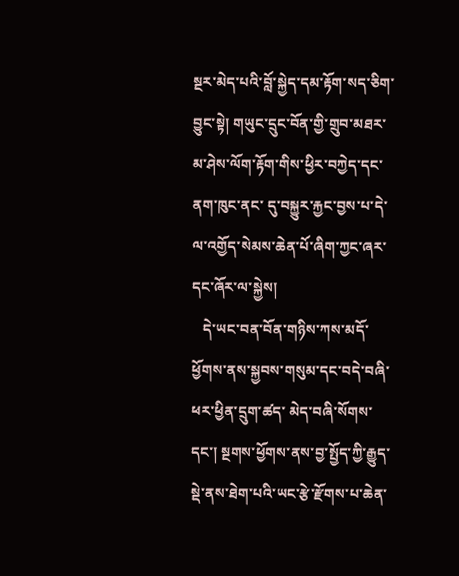སྔར་མེད་པའི་བློ་སྐྱེད་དམ་རྟོག་སད་ཅིག་བྱུང་སྟེ། གཡུང་དྲུང་བོན་གྱི་གྲུབ་མཐར་མ་ཤེས་ལོག་རྟོག་གིས་ཕྱིར་བཀྱེད་དང་ནག་ཁུང་ནང་ དུ་བསྐྱུར་རྐྱང་བྱས་པ་དེ་ལ་འགྱོད་སེམས་ཆེན་པོ་ཞིག་ཀྱང་ཞར་དང་ཞོར་ལ་སྐྱེས།
   དེ་ཡང་བན་བོན་གཉིས་ཀས་མདོ་ཕྱོགས་ནས་སྐྱབས་གསུམ་དང་བདེ་བཞི་ཕར་ཕྱིན་དྲུག་ཚད་ མེད་བཞི་སོགས་དང་། སྔགས་ཕྱོགས་ནས་བྱ་སྤྱོད་ཀྱི་རྒྱུད་སྡེ་ནས་ཐེག་པའི་ཡང་རྩེ་རྫོགས་པ་ཆེན་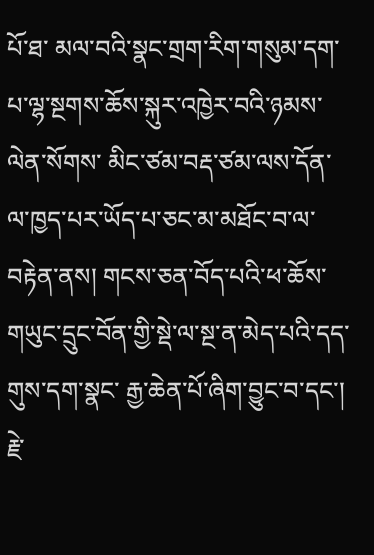པོ་ཐ་ མལ་བའི་སྣང་གྲག་རིག་གསུམ་དག་པ་ལྷ་སྔགས་ཆོས་སྐུར་འཁྱེར་བའི་ཉམས་ལེན་སོགས་ མིང་ཙམ་བརྡ་ཙམ་ལས་དོན་ལ་ཁྱད་པར་ཡོད་པ་ཅང་མ་མཐོང་བ་ལ་བརྟེན་ནས། གངས་ཅན་བོད་པའི་ཕ་ཆོས་གཡུང་དྲུང་བོན་གྱི་སྡེ་ལ་སྔ་ན་མེད་པའི་དད་གུས་དག་སྣང་ རྒྱ་ཆེན་པོ་ཞིག་བྱུང་བ་དང་། རྗེ་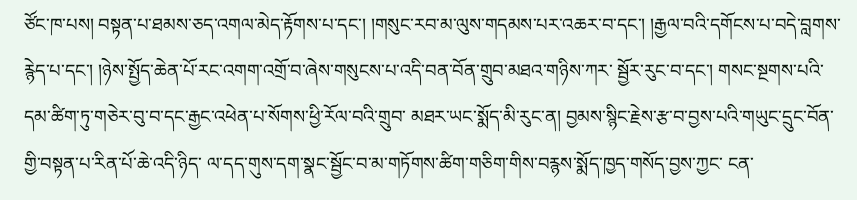ཙོང་ཁ་པས། བསྟན་པ་ཐམས་ཅད་འགལ་མེད་རྟོགས་པ་དང་། །གསུང་རབ་མ་ལུས་གདམས་པར་འཆར་བ་དང་། །རྒྱལ་བའི་དགོངས་པ་བདེ་བླགས་རྙེད་པ་དང་། །ཉེས་སྤྱོད་ཆེན་པོ་རང་འགག་འགྲོ་བ་ཞེས་གསུངས་པ་འདི་བན་བོན་གྲུབ་མཐའ་གཉིས་ཀར་ སྦྱོར་རུང་བ་དང་། གསང་སྔགས་པའི་དམ་ཚིག་ཏུ་གཅེར་བུ་བ་དང་རྒྱང་འཕེན་པ་སོགས་ཕྱི་རོལ་བའི་གྲུབ་ མཐར་ཡང་སྨོད་མི་རུང་ན། བྱམས་སྙིང་རྗེས་རྩ་བ་བྱས་པའི་གཡུང་དྲུང་བོན་གྱི་བསྟན་པ་རིན་པོ་ཆེ་འདི་ཉིད་ ལ་དད་གུས་དག་སྣང་སྦྱོང་བ་མ་གཏོགས་ཚིག་གཅིག་གིས་བརྙས་སྨོད་ཁྱད་གསོད་བྱས་ཀྱང་ ངན་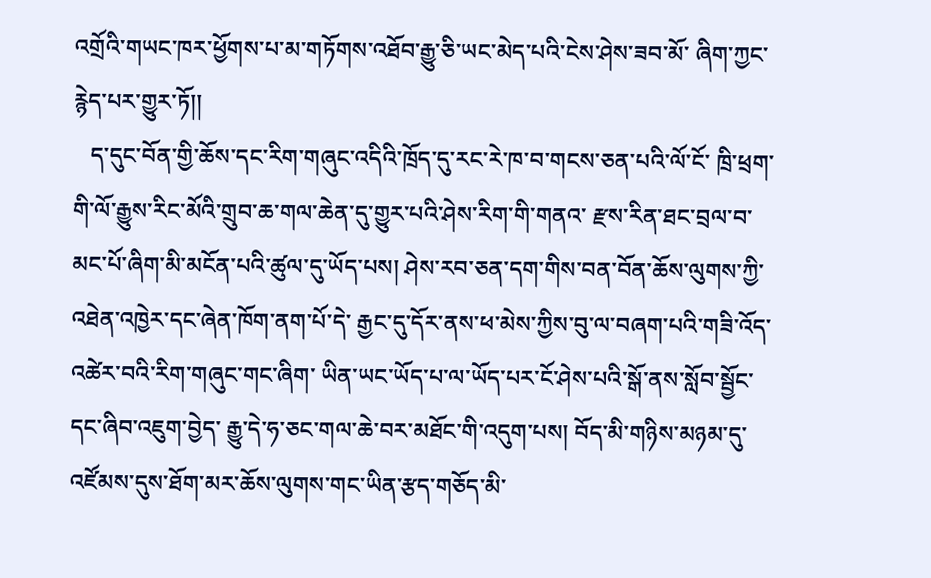འགྲོའི་གཡང་ཁར་ཕྱོགས་པ་མ་གཏོགས་འཐོབ་རྒྱུ་ཅི་ཡང་མེད་པའི་ངེས་ཤེས་ཟབ་མོ་ ཞིག་ཀྱང་རྙེད་པར་གྱུར་ཏོ།།
   ད་དུང་བོན་གྱི་ཆོས་དང་རིག་གཞུང་འདིའི་ཁྲོད་དུ་རང་རེ་ཁ་བ་གངས་ཅན་པའི་ལོ་ངོ་ ཁྲི་ཕྲག་གི་ལོ་རྒྱུས་རིང་མོའི་གྲུབ་ཆ་གལ་ཆེན་དུ་གྱུར་པའི་ཤེས་རིག་གི་གནའ་ རྫས་རིན་ཐང་བྲལ་བ་མང་པོ་ཞིག་མི་མངོན་པའི་ཚུལ་དུ་ཡོད་པས། ཤེས་རབ་ཅན་དག་གིས་བན་བོན་ཆོས་ལུགས་ཀྱི་འཐེན་འཁྱེར་དང་ཞེན་ཁོག་ནག་པོ་དེ་ རྒྱང་དུ་དོར་ནས་ཕ་མེས་ཀྱིས་བུ་ལ་བཞག་པའི་གཟི་འོད་འཚེར་བའི་རིག་གཞུང་གང་ཞིག་ ཡིན་ཡང་ཡོད་པ་ལ་ཡོད་པར་ངོ་ཤེས་པའི་སྒོ་ནས་སློབ་སྦྱོང་དང་ཞིབ་འཇུག་བྱེད་ རྒྱུ་དེ་ཧ་ཅང་གལ་ཆེ་བར་མཐོང་གི་འདུག་པས། བོད་མི་གཉིས་མཉམ་དུ་འཛོམས་དུས་ཐོག་མར་ཆོས་ལུགས་གང་ཡིན་རྩད་གཅོད་མི་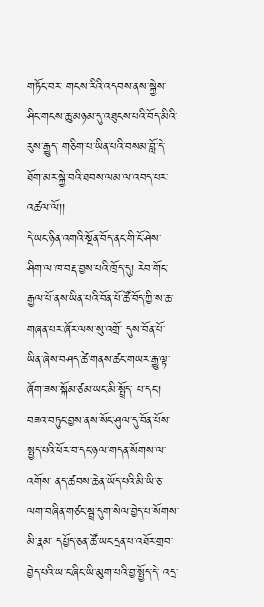གཏོང་བར་ གངས་རིའི་འདབས་ནས་སྐྱེས་ཤིང་གངས་ཆུ་མཉམ་དུ་འཐུངས་པའི་བོད་མིའི་རུས་རྒྱུད་ གཅིག་པ་ཡིན་པའི་བསམ་བློ་དེ་ཐོག་མར་སྐྱེ་བའི་ཐབས་ལམ་ལ་འབད་པར་འཚལ་ལོ།།
དེ་ཡང་ཉིན་འགའི་སྔོན་བོད་ནང་གི་ངོ་ཤེས་ ཤིག་ལ་ཁ་བརྡ་བྱས་པའི་ཁྲོད་དུ། རེབ་གོང་རྒྱལ་པོ་ནས་ཡིན་པའི་བོན་པོ་ཚོ་བོད་ཀྱི་ས་ཆ་གཞན་པར་ཞོར་ལས་སུ་འགྲོ་ དུས་བོན་པོ་ཡིན་ཞེས་བཤད་ཚེ་གནས་ཚང་གཡར་རྒྱུ་ལྟ་ཞོག་ཟས་སྐོམ་ཙམ་ཡང་མི་སྤྲོད་ པ་དང་། བཟའ་བཏུང་བྱས་ནས་སོང་ཤུལ་དུ་བོན་པོས་སྤྱད་པའི་ཕོར་བ་དང་ཉལ་གདན་སོགས་ལ་འགོས་ ནད་ཚབས་ཆེན་ཡོད་པའི་མི་ཡི་ཅ་ལག་བཞིན་གཙང་སྦྲ་དུག་སེལ་བྱེད་པ་སོགས་མི་རྣམ་ དཔྱོད་ཅན་ཚོ་ཡང་དྲན་པ་འཐོར་གྲབ་བྱེད་པའི་ཡ་ང་ཞིང་ཡི་མུག་པའི་བྱ་སྤྱོད་དེ་ འདྲ་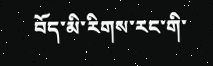བོད་མི་རིགས་རང་གི་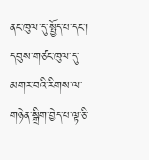ནང་ཁུལ་དུ་སྤྱོད་པ་དང་། དབུས་གཙང་ཁུལ་དུ་མགར་བའི་རིགས་ལ་གཉེན་སྒྲིག་བྱེད་པ་ལྟ་ཅི་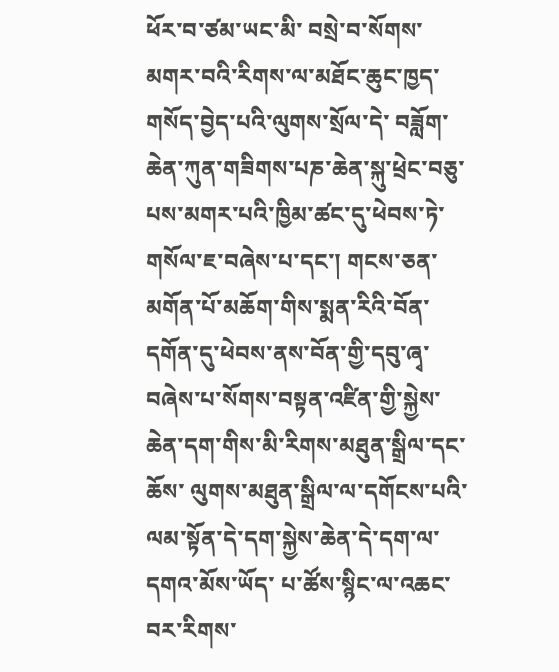ཕོར་བ་ཙམ་ཡང་མི་ བསྲེ་བ་སོགས་མགར་བའི་རིགས་ལ་མཐོང་ཆུང་ཁྱད་གསོད་བྱེད་པའི་ལུགས་སྲོལ་དེ་ བཟློག་ཆེན་ཀུན་གཟིགས་པཎ་ཆེན་སྐུ་ཕྲེང་བཅུ་པས་མགར་པའི་ཁྱིམ་ཚང་དུ་ཕེབས་ཏེ་ གསོལ་ཇ་བཞེས་པ་དང་། གངས་ཅན་མགོན་པོ་མཆོག་གིས་སྨན་རིའི་བོན་དགོན་དུ་ཕེབས་ནས་བོན་གྱི་དབུ་ཞྭ་ བཞེས་པ་སོགས་བསྟན་འཛིན་གྱི་སྐྱེས་ཆེན་དག་གིས་མི་རིགས་མཐུན་སྒྲིལ་དང་ཆོས་ ལུགས་མཐུན་སྒྲིལ་ལ་དགོངས་པའི་ལམ་སྟོན་དེ་དག་སྐྱེས་ཆེན་དེ་དག་ལ་དགའ་མོས་ཡོད་ པ་ཚོས་སྙིང་ལ་འཆང་བར་རིགས་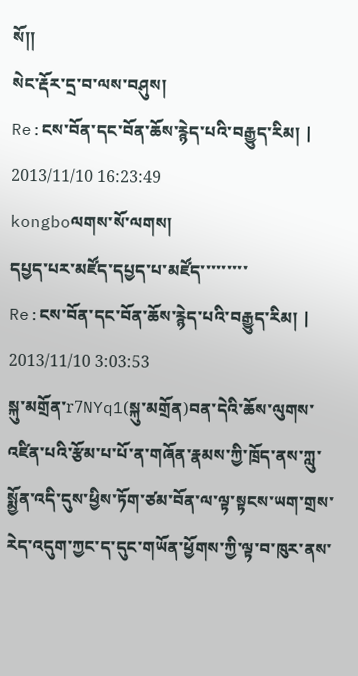སོ།།
སེང་རྡོར་དྲ་བ་ལས་བཤུས།
Re:ངས་བོན་དང་བོན་ཆོས་རྙེད་པའི་བརྒྱུད་རིམ། | 2013/11/10 16:23:49
kongboལགས་སོ་ལགས།
དཔྱད་པར་མཛོད་དཔྱད་པ་མཛོད་་་་་་་་་
Re:ངས་བོན་དང་བོན་ཆོས་རྙེད་པའི་བརྒྱུད་རིམ། | 2013/11/10 3:03:53
སྐུ་མགྲོན་r7NYq1(སྐུ་མགྲོན)བན་དེའི་ཆོས་ལུགས་འཛིན་པའི་རྩོམ་པ་པོ་ན་གཞོན་རྣམས་ཀྱི་ཁྲོད་ནས་ཀླུ་སྨྱོན་འདི་དུས་ཕྱིས་ཏོག་ཙམ་བོན་ལ་ལྟ་སྟངས་ཡག་གྲས་རེད་འདུག་ཀྱང་ད་དུང་གཡོན་ཕྱོགས་ཀྱི་ལྟ་བ་ཁུར་ནས་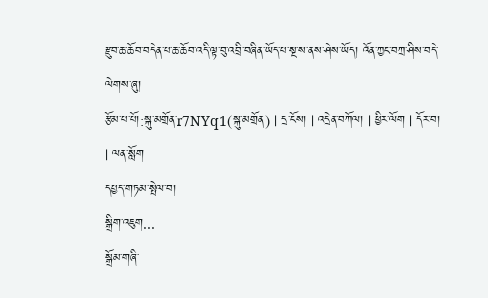རྫུབ་ཆ་ཆོབ་བདེན་པ་ཆ་ཆོབ་འདི་ལྟ་བུ་འབྲི་བཞིན་ཡོད་པ་སྔ་ས་ནས་ཤེས་ཡོད། འོན་ཀྱང་བཀྲ་ཤིས་བདེ་ལེགས་ཞུ།
རྩོམ་པ་པོ།:སྐུ་མགྲོན་r7NYq1(སྐུ་མགྲོན) | དྲ་ངོས། | འདྲེན་བཀོལ། | ཕྱིར་ལོག | དོར་བ། | ལན་སློག
དཔྱད་གཏམ་སྤེལ་བ།
སྒྲིག་འཇུག...
སྒྲོམ་གཞི་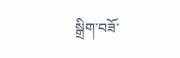སྒྲིག་བཟོ་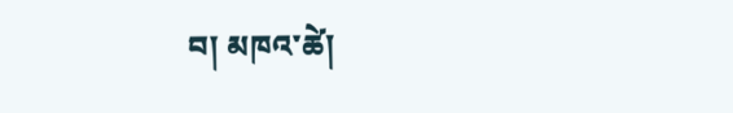བ། མཁའ་ཚེ།